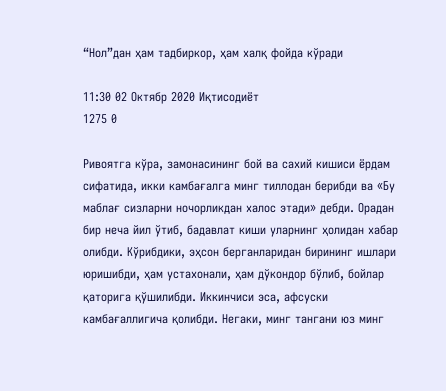“Нол”дан ҳам тадбиркор, ҳам халқ фойда кўради

11:30 02 Октябр 2020 Иқтисодиёт
1275 0

Ривоятга кўра, замонасининг бой ва сахий кишиси ёрдам сифатида, икки камбағалга минг тиллодан берибди ва «Бу маблағ сизларни ночорликдан халос этади» дебди. Орадан бир неча йил ўтиб, бадавлат киши уларнинг ҳолидан хабар олибди. Кўрибдики, эҳсон берганларидан бирининг ишлари юришибди, ҳам устахонали, ҳам дўкондор бўлиб, бойлар қаторига қўшилибди. Иккинчиси эса, афсуски камбағаллигича қолибди. Негаки, минг тангани юз минг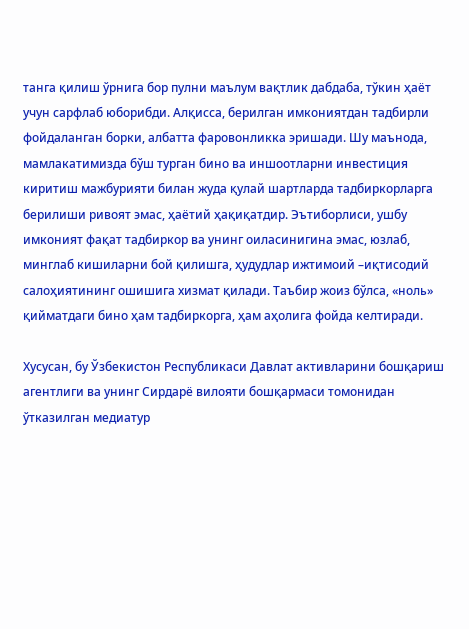танга қилиш ўрнига бор пулни маълум вақтлик дабдаба, тўкин ҳаёт учун сарфлаб юборибди. Алқисса, берилган имкониятдан тадбирли фойдаланган борки, албатта фаровонликка эришади. Шу маънода, мамлакатимизда бўш турган бино ва иншоотларни инвестиция киритиш мажбурияти билан жуда қулай шартларда тадбиркорларга берилиши ривоят эмас, ҳаётий ҳақиқатдир. Эътиборлиси, ушбу имконият фақат тадбиркор ва унинг оиласинигина эмас, юзлаб, минглаб кишиларни бой қилишга, ҳудудлар ижтимоий –иқтисодий салоҳиятининг ошишига хизмат қилади. Таъбир жоиз бўлса, «ноль» қийматдаги бино ҳам тадбиркорга, ҳам аҳолига фойда келтиради.

Хусусан, бу Ўзбекистон Республикаси Давлат активларини бошқариш агентлиги ва унинг Сирдарё вилояти бошқармаси томонидан ўтказилган медиатур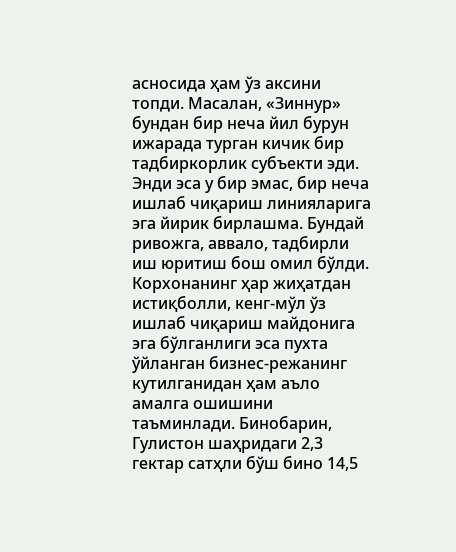асносида ҳам ўз аксини топди. Масалан, «Зиннур» бундан бир неча йил бурун ижарада турган кичик бир тадбиркорлик субъекти эди. Энди эса у бир эмас, бир неча ишлаб чиқариш линияларига эга йирик бирлашма. Бундай ривожга, аввало, тадбирли иш юритиш бош омил бўлди. Корхонанинг ҳар жиҳатдан истиқболли, кенг-мўл ўз ишлаб чиқариш майдонига эга бўлганлиги эса пухта ўйланган бизнес-режанинг кутилганидан ҳам аъло амалга ошишини таъминлади. Бинобарин, Гулистон шаҳридаги 2,3 гектар сатҳли бўш бино 14,5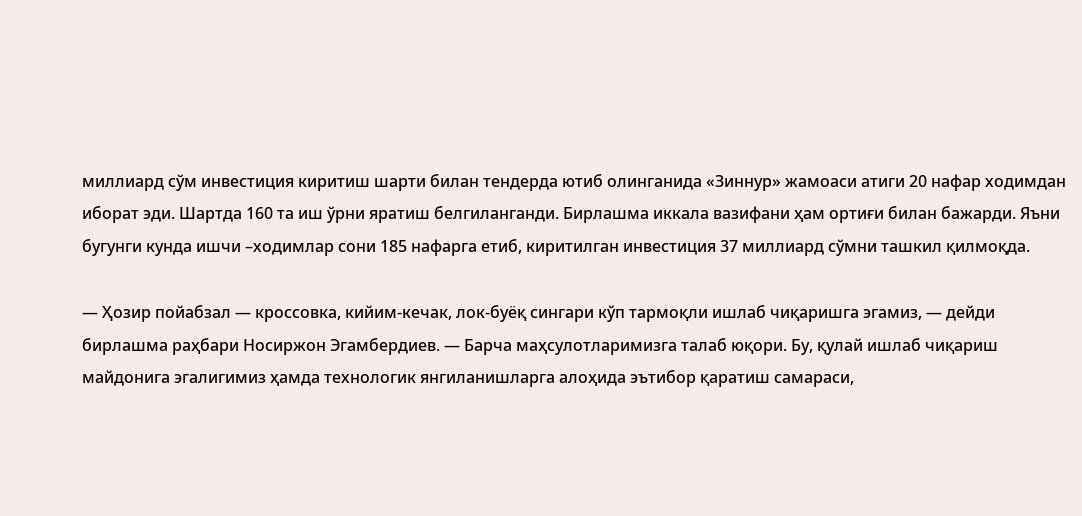миллиард сўм инвестиция киритиш шарти билан тендерда ютиб олинганида «Зиннур» жамоаси атиги 20 нафар ходимдан иборат эди. Шартда 160 та иш ўрни яратиш белгиланганди. Бирлашма иккала вазифани ҳам ортиғи билан бажарди. Яъни бугунги кунда ишчи –ходимлар сони 185 нафарга етиб, киритилган инвестиция 37 миллиард сўмни ташкил қилмоқда.

— Ҳозир пойабзал — кроссовка, кийим-кечак, лок-буёқ сингари кўп тармоқли ишлаб чиқаришга эгамиз, — дейди бирлашма раҳбари Носиржон Эгамбердиев. — Барча маҳсулотларимизга талаб юқори. Бу, қулай ишлаб чиқариш майдонига эгалигимиз ҳамда технологик янгиланишларга алоҳида эътибор қаратиш самараси,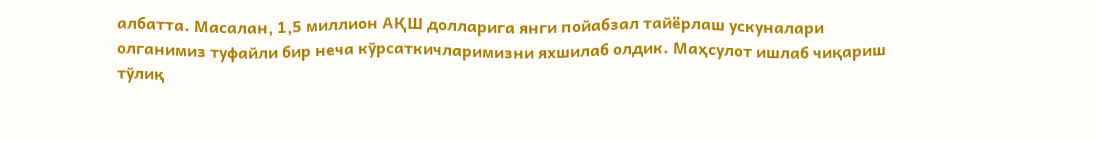албатта. Масалан, 1,5 миллион АҚШ долларига янги пойабзал тайёрлаш ускуналари олганимиз туфайли бир неча кўрсаткичларимизни яхшилаб олдик. Маҳсулот ишлаб чиқариш тўлиқ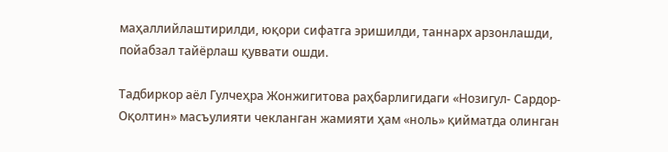маҳаллийлаштирилди, юқори сифатга эришилди, таннарх арзонлашди, пойабзал тайёрлаш қуввати ошди.

Тадбиркор аёл Гулчеҳра Жонжигитова раҳбарлигидаги «Нозигул- Сардор-Оқолтин» масъулияти чекланган жамияти ҳам «ноль» қийматда олинган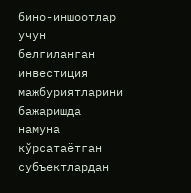бино-иншоотлар учун белгиланган инвестиция мажбуриятларини бажаришда намуна кўрсатаётган субъектлардан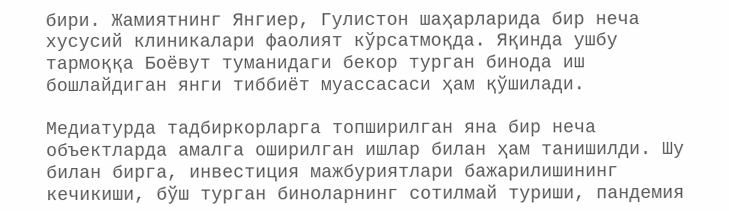бири. Жамиятнинг Янгиер, Гулистон шаҳарларида бир неча хусусий клиникалари фаолият кўрсатмоқда. Яқинда ушбу тармоққа Боёвут туманидаги бекор турган бинода иш бошлайдиган янги тиббиёт муассасаси ҳам қўшилади.

Медиатурда тадбиркорларга топширилган яна бир неча объектларда амалга оширилган ишлар билан ҳам танишилди. Шу билан бирга, инвестиция мажбуриятлари бажарилишининг кечикиши, бўш турган биноларнинг сотилмай туриши, пандемия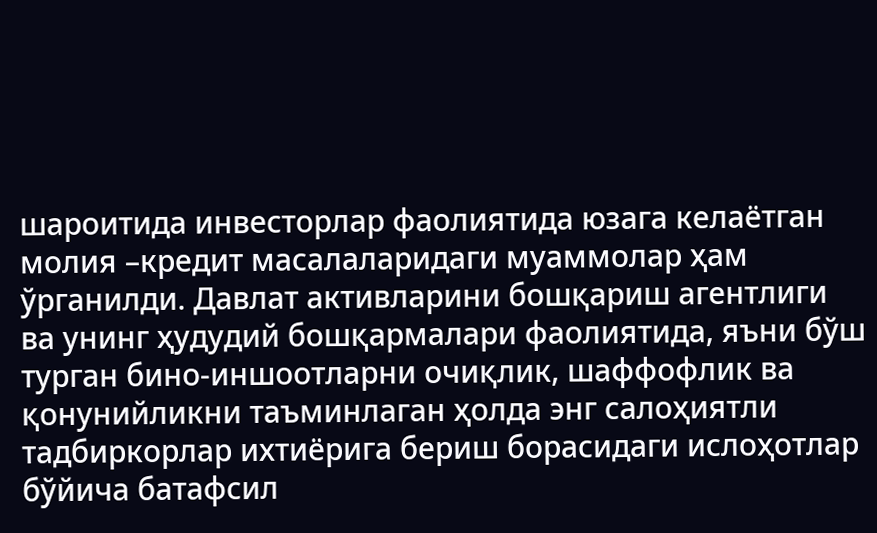шароитида инвесторлар фаолиятида юзага келаётган молия –кредит масалаларидаги муаммолар ҳам ўрганилди. Давлат активларини бошқариш агентлиги ва унинг ҳудудий бошқармалари фаолиятида, яъни бўш турган бино-иншоотларни очиқлик, шаффофлик ва қонунийликни таъминлаган ҳолда энг салоҳиятли тадбиркорлар ихтиёрига бериш борасидаги ислоҳотлар бўйича батафсил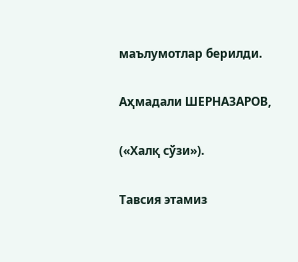маълумотлар берилди.

Аҳмадали ШEРНАЗАРОВ,

(«Халқ сўзи»).

Тавсия этамиз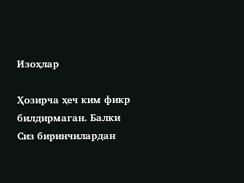Изоҳлар

Ҳозирча ҳеч ким фикр билдирмаган. Балки Сиз биринчилардан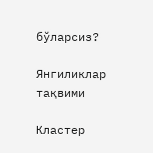бўларсиз?

Янгиликлар тақвими

Кластер